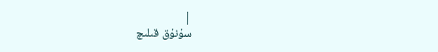|
سۇنۇق قىلىچ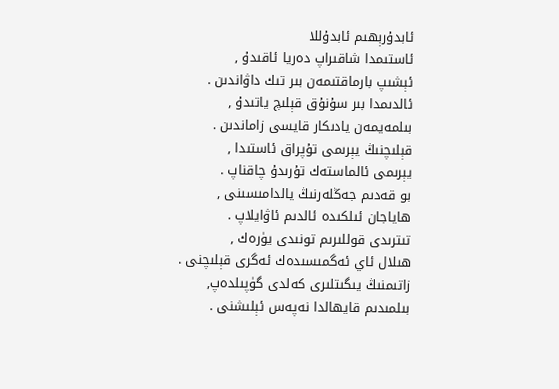ئابدۇرېھىم ئابدۇللا
ئاستىمدا شاقىراپ دەريا ئاقىدۇ ,
ئېشىپ بارماقتىمەن بىر تىك داۋاندىن .
ئالدىمدا بىر سۇنۇق قېلىچ ياتىدۇ ,
بىلمەيمەن يادىكار قايسى زاماندىن .
قېلىچنىڭ يېرىمى تۇپراق ئاستىدا ,
يېرىمى ئالماستەك تۇرىدۇ چاقناپ .
بو قەدىم جەڭلەرنىڭ يالدامىسىنى ,
ھاياجان ئىلكىدە ئالدىم ئاۋايلاپ .
تىترىدى قوللىرىم تونىدى يۈرەك ,
ھىلال ئاي ئەگمىسىدەك ئەگرى قېلىچنى .
زاتىمنىڭ يىگىتلىرى كەلدى گۈپىلدەپ,
بىلمىدىم قايھالدا نەپەس ئېلىشنى .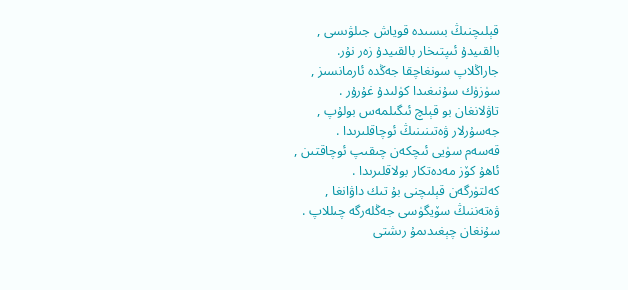قېلىچنىڭ بىسىدە قوياش جىلۋىسى ,
بالقىيدۇ ئىپتىخار بالقىيدۇ زەر نۇر.
جاراڭلاپ سونغاچقا جەڭدە ئارمانسىز ,
سۈزۈك سۇنىغىدا كۈلىدۇ غۇرۇر .
تاۋلانغان بو قېلچ ئىگىلمەس بولۇپ ,
جەسۇرلار ۋەتىنىنىڭ ئوچاقلىرىدا .
قەسەم سۈيى ئىچكەن چىقىپ ئوچاقتىن ,
ئاھۇ كۆز مەدەتكار بولاقلىرىدا .
كەلتۈرگەن قېلىچنى بۇ تىك داۋانغا ,
ۋەتەننىڭ سۆيگۈسى جەڭلەرگە چىللاپ .
سۇنغان چېغىدىمۇ رىشتى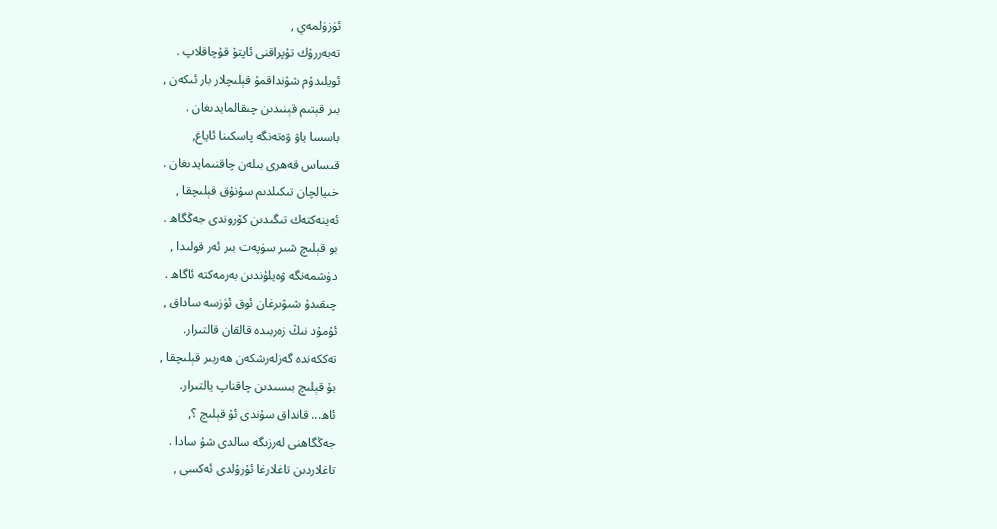ئۈزۈلمەي ,
تەبەررۇك تۇپراقنى ئاپتۇ قۇچاقلاپ .
ئويلىدۇم شۇنداقمۇ قېلىچلار بار ئىكەن ,
بىر قېتىم قېنىدىن چىقالمايدىغان .
باسسا ياۋ ۋەتەنگە پاسكىنا ئاياغ,
قىساس قەھرى بىلەن چاقنىمايدىغان .
خىيالچان تىكىلدىم سۇنۇق قېلىچقا ,
ئەينەكتەك تىگىدىن كۆروندى جەڭگاھ .
بو قېلىچ شىر سۈپەت بىر ئەر قولىدا ,
دۈشمەنگە ۋەيلۇندىن بەرمەكتە ئاگاھ .
چىقىدۇ شىۋىرغان ئوق ئۈزسە ساداق ,
ئۇمۇد نىڭ زەربىدە قالقان قالتىرار.
تەككەندە گەزلەرشكەن ھەربىر قېلىچقا ,
بۇ قېلىچ بىسىدىن چاقناپ يالتىرار.
ئاھ... قانداق سۇندى ئۇ قېلىچ ؟,
جەڭگاھنى لەرزىگە سالدى شۇ سادا .
تاغلاردىن تاغلارغا ئۇرۇلدى ئەكسى ,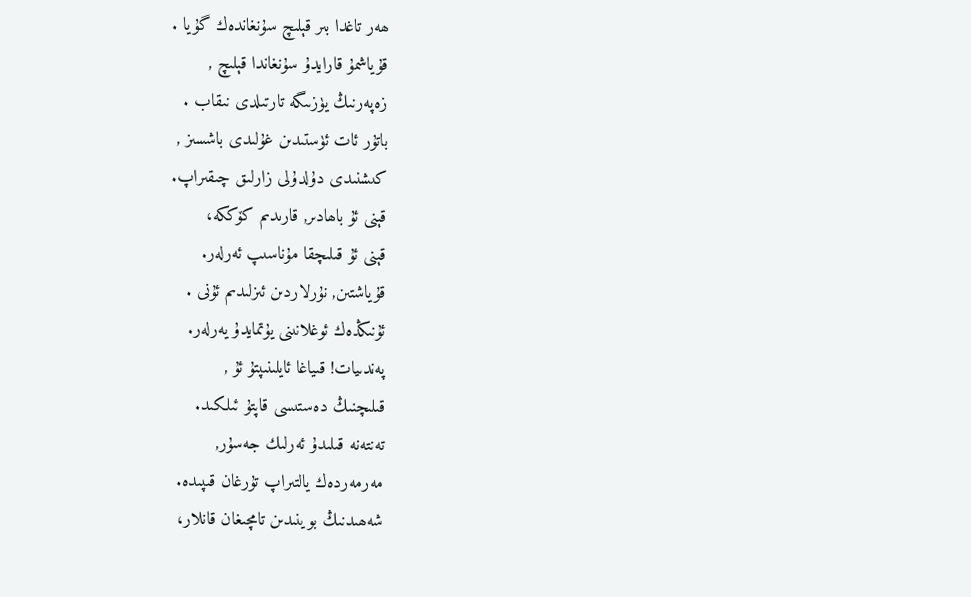ھەر تاغدا بىر قېلىچ سۇنغاندەك گۇيا .
قۇياشمۇ قارايدۇ سۇنغاندا قېلىچ ,
زەپەرنىڭ يۈزىىگە تارتىلدى نىقاب .
باتۇر ئات ئۈستىدىن غۇلىدى باشسىز ,
كىشنىدى دۇلدۇلى زارلىق چىقىراپ.
قېنى ئۇ باھادىر, قارىدىم كۆككە،
قېنى ئۇ قىلىچقا مۇناسىپ ئەرلەر.
قۇياشتىن, نۇرلاردىن ئىزلىدىم ئۇنى .
ئۇنىڭدەك ئوغلانىنى يۇتمايدۇ يەرلەر.
پەندىيات! قىياغا ئايلىنىپتۇ ئۇ ,
قىلىچنىڭ دەستىسى قاپتۇ ئىلكىد.
تەنتەنە قىلىدۇ ئەرلىك جەسۇر,
مەرمەردەك يالتىراپ تۇرغان قىپىدە.
شەھىدنىڭ بوينىدىن تامچىغان قانلار،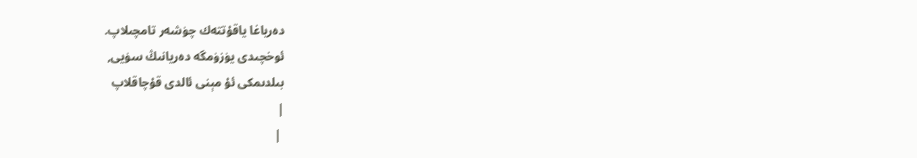دەرياغا ياقۇتتەك چۈشەر تامچىلاپ.
ئوخچىدى يۈزۈمگە دەريانىڭ سۈيى,
بىلدىمكى ئۇ مېنى ئالدى قۇچاقلاپ
|
 |